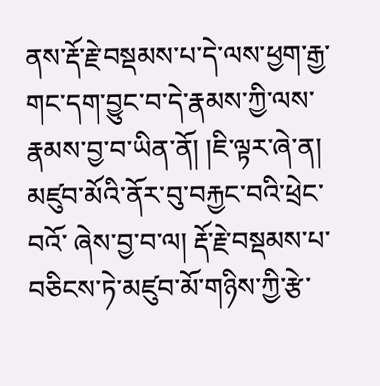ནས་རྡོ་རྗེ་བསྡམས་པ་དེ་ལས་ཕྱག་རྒྱ་གང་དག་བྱུང་བ་དེ་རྣམས་ཀྱི་ལས་རྣམས་བྱ་བ་ཡིན་ནོ། །ཇི་ལྟར་ཞེ་ན། མཛུབ་མོའི་ནོར་བུ་བརྐྱང་བའི་ཕྲེང་བའོ་ ཞེས་བྱ་བ་ལ། རྡོ་རྗེ་བསྡམས་པ་བཅིངས་ཏེ་མཛུབ་མོ་གཉིས་ཀྱི་རྩེ་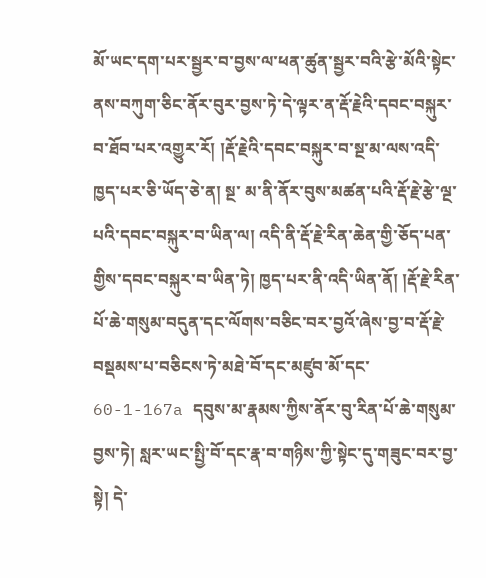མོ་ཡང་དག་པར་སྦྱར་བ་བྱས་ལ་ཕན་ཚུན་སྦྱར་བའི་རྩེ་མོའི་སྟེང་ནས་བཀུག་ཅིང་ནོར་བུར་བྱས་ཏེ་དེ་ལྟར་ན་རྡོ་རྗེའི་དབང་བསྐུར་བ་ཐོབ་པར་འགྱུར་རོ། །རྡོ་རྗེའི་དབང་བསྐུར་བ་སྔ་མ་ལས་འདི་ཁྱད་པར་ཅི་ཡོད་ཅེ་ན། སྔ་ མ་ནི་ནོར་བུས་མཚན་པའི་རྡོ་རྗེ་རྩེ་ལྔ་པའི་དབང་བསྐུར་བ་ཡིན་ལ། འདི་ནི་རྡོ་རྗེ་རིན་ཆེན་གྱི་ཅོད་པན་གྱིས་དབང་བསྐུར་བ་ཡིན་ཏེ། ཁྱད་པར་ནི་འདི་ཡིན་ནོ། །རྡོ་རྗེ་རིན་པོ་ཆེ་གསུམ་བདུན་དང་ལོགས་བཅིང་བར་བྱའོ་ཞེས་བྱ་བ་རྡོ་རྗེ་བསྡམས་པ་བཅིངས་ཏེ་མཐེ་བོ་དང་མཛུབ་མོ་དང་ 60-1-167a དབུས་མ་རྣམས་ཀྱིས་ནོར་བུ་རིན་པོ་ཆེ་གསུམ་བྱས་ཏེ། སླར་ཡང་སྤྱི་བོ་དང་རྣ་བ་གཉིས་ཀྱི་སྟེང་དུ་གཟུང་བར་བྱ་སྟེ། དེ་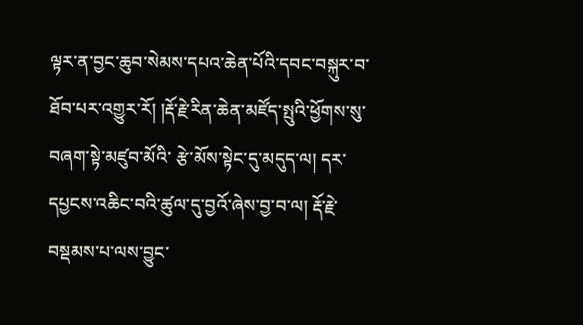ལྟར་ན་བྱང་ཆུབ་སེམས་དཔའ་ཆེན་པོའི་དབང་བསྐུར་བ་ཐོབ་པར་འགྱུར་རོ། །རྡོ་རྗེ་རིན་ཆེན་མཛོད་སྤུའི་ཕྱོགས་སུ་བཞག་སྟེ་མཛུབ་མོའི་ རྩེ་མོས་སྟེང་དུ་མདུད་ལ། དར་དཔྱངས་འཆིང་བའི་ཚུལ་དུ་བྱའོ་ཞེས་བྱ་བ་ལ། རྡོ་རྗེ་བསྡམས་པ་ལས་བྱུང་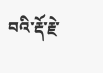བའི་རྡོ་རྗེ་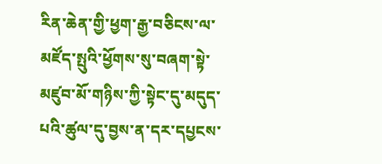རིན་ཆེན་གྱི་ཕྱག་རྒྱ་བཅིངས་ལ་མཛོད་སྤུའི་ཕྱོགས་སུ་བཞག་སྟེ་མཛུབ་མོ་གཉིས་ཀྱི་སྟེང་དུ་མདུད་པའི་ཚུལ་དུ་བྱས་ན་དར་དཔྱངས་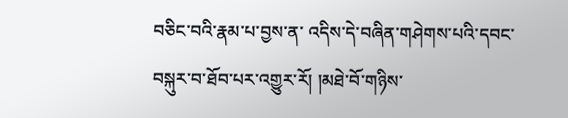བཅིང་བའི་རྣམ་པ་བྱས་ན་ འདིས་དེ་བཞིན་གཤེགས་པའི་དབང་བསྐུར་བ་ཐོབ་པར་འགྱུར་རོ། །མཐེ་བོ་གཉིས་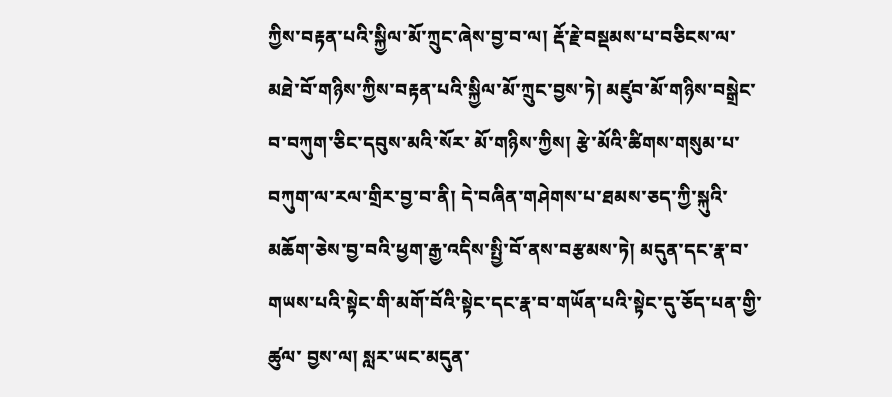ཀྱིས་བརྟན་པའི་སྐྱིལ་མོ་ཀྲུང་ཞེས་བྱ་བ་ལ། རྡོ་རྗེ་བསྡམས་པ་བཅིངས་ལ་མཐེ་བོ་གཉིས་ཀྱིས་བརྟན་པའི་སྐྱིལ་མོ་ཀྲུང་བྱས་ཏེ། མཛུབ་མོ་གཉིས་བསྒྲེང་བ་བཀུག་ཅིང་དབུས་མའི་སོར་ མོ་གཉིས་ཀྱིས། རྩེ་མོའི་ཚིགས་གསུམ་པ་བཀུག་ལ་རལ་གྲིར་བྱ་བ་ནི། དེ་བཞིན་གཤེགས་པ་ཐམས་ཅད་ཀྱི་སྐུའི་མཆོག་ཅེས་བྱ་བའི་ཕྱག་རྒྱ་འདིས་སྤྱི་བོ་ནས་བརྩམས་ཏེ། མདུན་དང་རྣ་བ་གཡས་པའི་སྟེང་གི་མགོ་བོའི་སྟེང་དང་རྣ་བ་གཡོན་པའི་སྟེང་དུ་ཅོད་པན་གྱི་ཚུལ་ བྱས་ལ། སླར་ཡང་མདུན་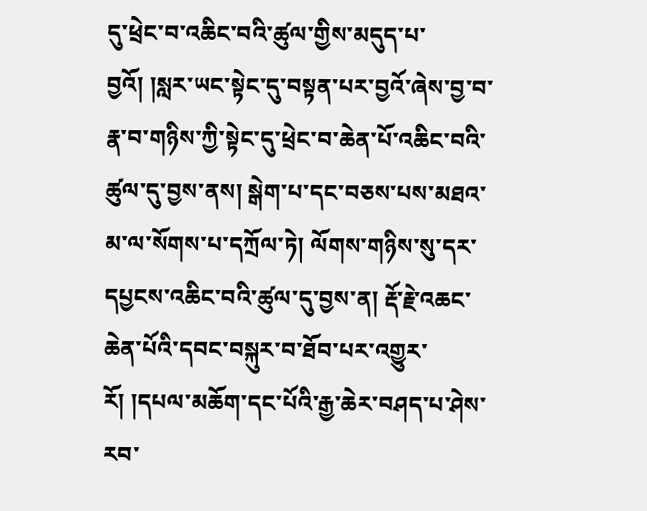དུ་ཕྲེང་བ་འཆིང་བའི་ཚུལ་གྱིས་མདུད་པ་བྱའོ། །སླར་ཡང་སྟེང་དུ་བསྟན་པར་བྱའོ་ཞེས་བྱ་བ་རྣ་བ་གཉིས་ཀྱི་སྟེང་དུ་ཕྲེང་བ་ཆེན་པོ་འཆིང་བའི་ཚུལ་དུ་བྱས་ནས། སྒེག་པ་དང་བཅས་པས་མཐའ་མ་ལ་སོགས་པ་དཀྲོལ་ཏེ། ལོགས་གཉིས་སུ་དར་ དཔྱངས་འཆིང་བའི་ཚུལ་དུ་བྱས་ན། རྡོ་རྗེ་འཆང་ཆེན་པོའི་དབང་བསྐུར་བ་ཐོབ་པར་འགྱུར་རོ། །དཔལ་མཆོག་དང་པོའི་རྒྱ་ཆེར་བཤད་པ་ཤེས་རབ་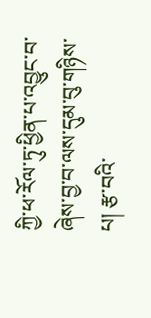ཀྱི་ཕ་རོལ་ཏུ་ཕྱིན་པ་འབྱུང་བ་ཞེས་བྱ་བ་ལས་དུམ་བུ་གཉིས་པ། རྩ་བའི་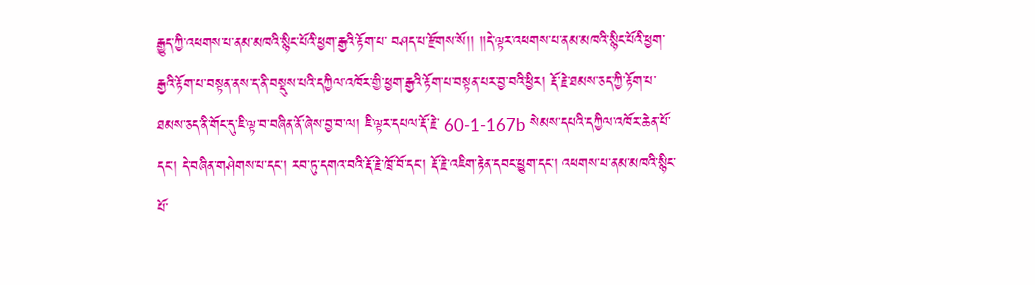རྒྱུད་ཀྱི་འཕགས་པ་ནམ་མཁའི་སྙིང་པོའི་ཕྱག་རྒྱའི་རྟོག་པ་ བཤད་པ་རྫོགས་སོ།། །།དེ་ལྟར་འཕགས་པ་ནམ་མཁའི་སྙིང་པོའི་ཕྱག་རྒྱའི་རྟོག་པ་བསྟན་ནས་ད་ནི་བསྡུས་པའི་དཀྱིལ་འཁོར་གྱི་ཕྱག་རྒྱའི་རྟོག་པ་བསྟན་པར་བྱ་བའི་ཕྱིར། རྡོ་རྗེ་ཐམས་ཅད་ཀྱི་རྟོག་པ་ཐམས་ཅད་ནི་གོང་དུ་ཇི་ལྟ་བ་བཞིན་ནོ་ཞེས་བྱ་བ་ལ། ཇི་ལྟར་དཔལ་རྡོ་རྗེ་ 60-1-167b སེམས་དཔའི་དཀྱིལ་འཁོར་ཆེན་པོ་དང་། དེ་བཞིན་གཤེགས་པ་དང་། རབ་ཏུ་དགའ་བའི་རྡོ་རྗེ་ཁྲོ་བོ་དང་། རྡོ་རྗེ་འཇིག་རྟེན་དབང་ཕྱུག་དང་། འཕགས་པ་ནམ་མཁའི་སྙིང་པོ་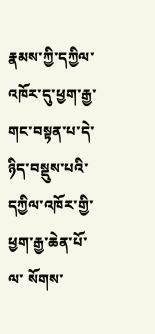རྣམས་ཀྱི་དཀྱིལ་འཁོར་དུ་ཕྱག་རྒྱ་གང་བསྟན་པ་དེ་ཉིད་བསྡུས་པའི་དཀྱིལ་འཁོར་གྱི་ཕྱག་རྒྱ་ཆེན་པོ་ལ་ སོགས་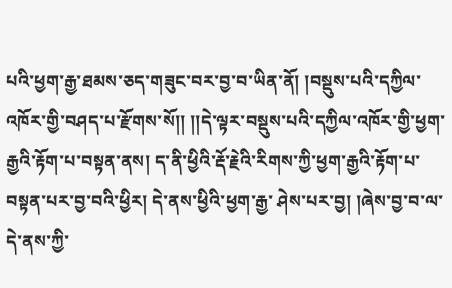པའི་ཕྱག་རྒྱ་ཐམས་ཅད་གཟུང་བར་བྱ་བ་ཡིན་ནོ། །བསྡུས་པའི་དཀྱིལ་འཁོར་གྱི་བཤད་པ་རྫོགས་སོ།། །།དེ་ལྟར་བསྡུས་པའི་དཀྱིལ་འཁོར་གྱི་ཕྱག་རྒྱའི་རྟོག་པ་བསྟན་ནས། ད་ནི་ཕྱིའི་རྡོ་རྗེའི་རིགས་ཀྱི་ཕྱག་རྒྱའི་རྟོག་པ་བསྟན་པར་བྱ་བའི་ཕྱིར། དེ་ནས་ཕྱིའི་ཕྱག་རྒྱ་ ཤེས་པར་བྱ། །ཞེས་བྱ་བ་ལ་དེ་ནས་ཀྱི་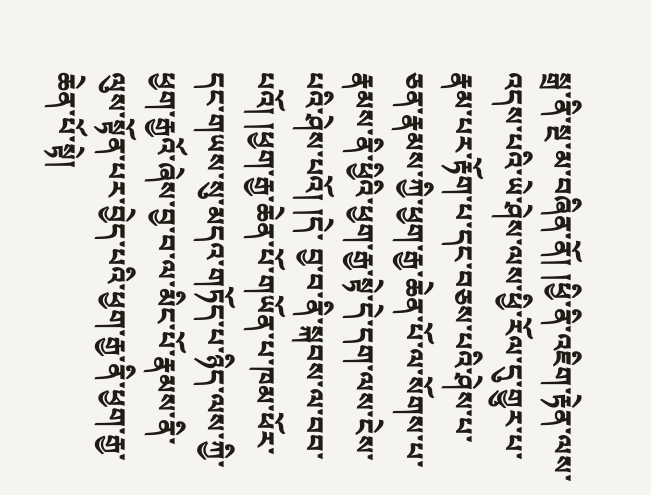སྒྲ་ནི་སྔ་མ་བཞིན་ནོ། །ཕྱི་ནི་འཇིག་རྟེན་ལས་འདས་པའི་ཡེ་ཤེས་ལས་ཕྱི་རོལ་དུ་གྱུར་པ་རྣམ་པར་རྟོག་པ་དང་བཅས་པའི་ཤེས་པ་ཅན་རྣམས་ཀྱི་ཕྱག་རྒྱ་ཆེན་པོ་ལ་སོགས་པ་རྣམས་ནི་ཕྱིའི་ཕྱག་རྒྱ་སྟེ་དེ་དག་ལས་ངེས་པའི་ཤེས་པའོ། །དེ་ བྱ་བ་ནི་སྐབས་ལ་བབ་པའོ། །ཕྱག་རྒྱ་ཆེན་པོ་གཡོན་པ་ཁམ་ཕོར་དང་གཡས་སུ་མདའ་གཏོད་པ་ཉིད་ལས་ཀྱི་ཕྱག་རྒྱའོ་ཞེས་བྱ་བ་ལ་མིང་པོ་རྣམས་ནི་ལུས་སྟོན་པར་བྱེད་པའི་ཕྱག་རྒྱ་ནི་ཕྱག་རྒྱ་ཆེན་པོ་སྟེ།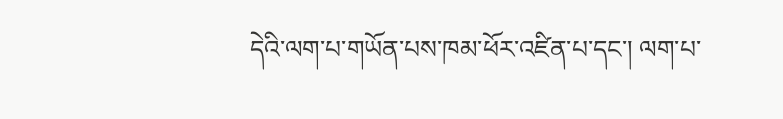དེའི་ལག་པ་གཡོན་པས་ཁམ་ཕོར་འཛིན་པ་དང་། ལག་པ་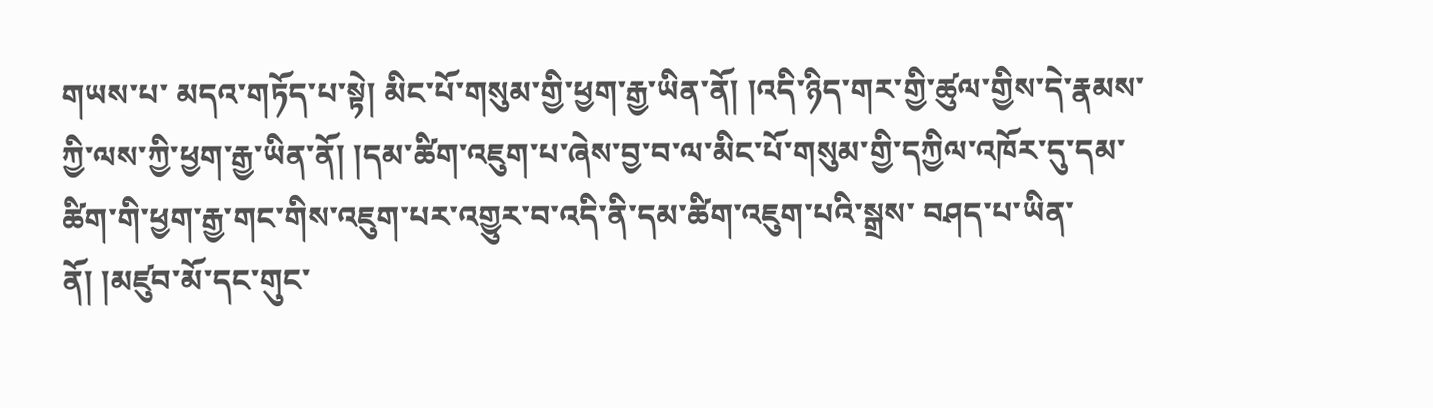གཡས་པ་ མདའ་གཏོད་པ་སྟེ། མིང་པོ་གསུམ་གྱི་ཕྱག་རྒྱ་ཡིན་ནོ། །འདི་ཉིད་གར་གྱི་ཚུལ་གྱིས་དེ་རྣམས་ཀྱི་ལས་ཀྱི་ཕྱག་རྒྱ་ཡིན་ནོ། །དམ་ཚིག་འཇུག་པ་ཞེས་བྱ་བ་ལ་མིང་པོ་གསུམ་གྱི་དཀྱིལ་འཁོར་དུ་དམ་ཚིག་གི་ཕྱག་རྒྱ་གང་གིས་འཇུག་པར་འགྱུར་བ་འདི་ནི་དམ་ཚིག་འཇུག་པའི་སྒྲས་ བཤད་པ་ཡིན་ནོ། །མཛུབ་མོ་དང་གུང་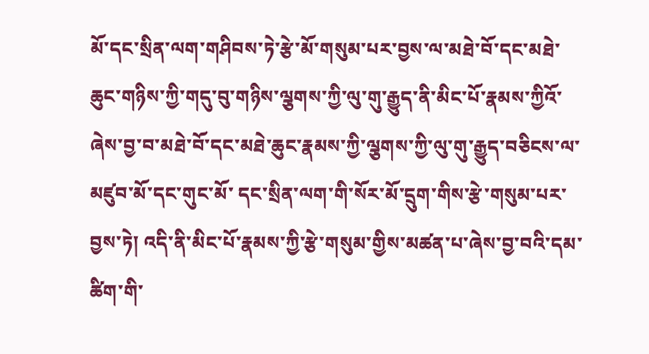མོ་དང་སྲིན་ལག་གཤིབས་ཏེ་རྩེ་མོ་གསུམ་པར་བྱས་ལ་མཐེ་བོ་དང་མཐེ་ཆུང་གཉིས་ཀྱི་གདུ་བུ་གཉིས་ལྕགས་ཀྱི་ལུ་གུ་རྒྱུད་ནི་མིང་པོ་རྣམས་ཀྱིའོ་ཞེས་བྱ་བ་མཐེ་བོ་དང་མཐེ་ཆུང་རྣམས་ཀྱི་ལྕགས་ཀྱི་ལུ་གུ་རྒྱུད་བཅིངས་ལ་མཛུབ་མོ་དང་གུང་མོ་ དང་སྲིན་ལག་གི་སོར་མོ་དྲུག་གིས་རྩེ་གསུམ་པར་བྱས་ཏེ། འདི་ནི་མིང་པོ་རྣམས་ཀྱི་རྩེ་གསུམ་གྱིས་མཚན་པ་ཞེས་བྱ་བའི་དམ་ཚིག་གི་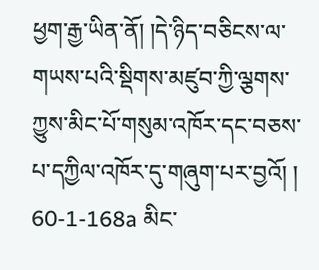ཕྱག་རྒྱ་ཡིན་ནོ། །དེ་ཉིད་བཅིངས་ལ་གཡས་པའི་སྡིགས་མཛུབ་ཀྱི་ལྕགས་ཀྱུས་མིང་པོ་གསུམ་འཁོར་དང་བཅས་པ་དཀྱིལ་འཁོར་དུ་གཞུག་པར་བྱའོ། ། 60-1-168a མིང་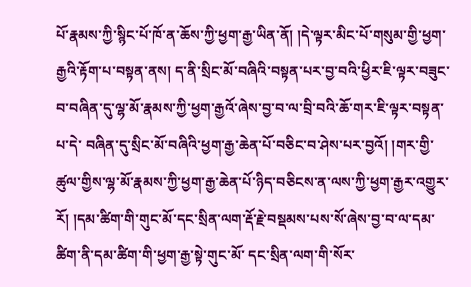པོ་རྣམས་ཀྱི་སྙིང་པོ་ཁོ་ན་ཆོས་ཀྱི་ཕྱག་རྒྱ་ཡིན་ནོ། །དེ་ལྟར་མིང་པོ་གསུམ་གྱི་ཕྱག་རྒྱའི་རྟོག་པ་བསྟན་ནས། ད་ནི་སྲིང་མོ་བཞིའི་བསྟན་པར་བྱ་བའི་ཕྱིར་ཇི་ལྟར་བཟུང་བ་བཞིན་དུ་ལྷ་མོ་རྣམས་ཀྱི་ཕྱག་རྒྱའོ་ཞེས་བྱ་བ་ལ་བྲི་བའི་ཆོ་གར་ཇི་ལྟར་བསྟན་པ་དེ་ བཞིན་དུ་སྲིང་མོ་བཞིའི་ཕྱག་རྒྱ་ཆེན་པོ་བཅིང་བ་ཤེས་པར་བྱའོ། །གར་གྱི་ཚུལ་གྱིས་ལྷ་མོ་རྣམས་ཀྱི་ཕྱག་རྒྱ་ཆེན་པོ་ཉིད་བཅིངས་ན་ལས་ཀྱི་ཕྱག་རྒྱར་འགྱུར་རོ། །དམ་ཚིག་གི་གུང་མོ་དང་སྲིན་ལག་རྡོ་རྗེ་བསྡམས་པས་སོ་ཞེས་བྱ་བ་ལ་དམ་ཚིག་ནི་དམ་ཚིག་གི་ཕྱག་རྒྱ་སྟེ་གུང་མོ་ དང་སྲིན་ལག་གི་སོར་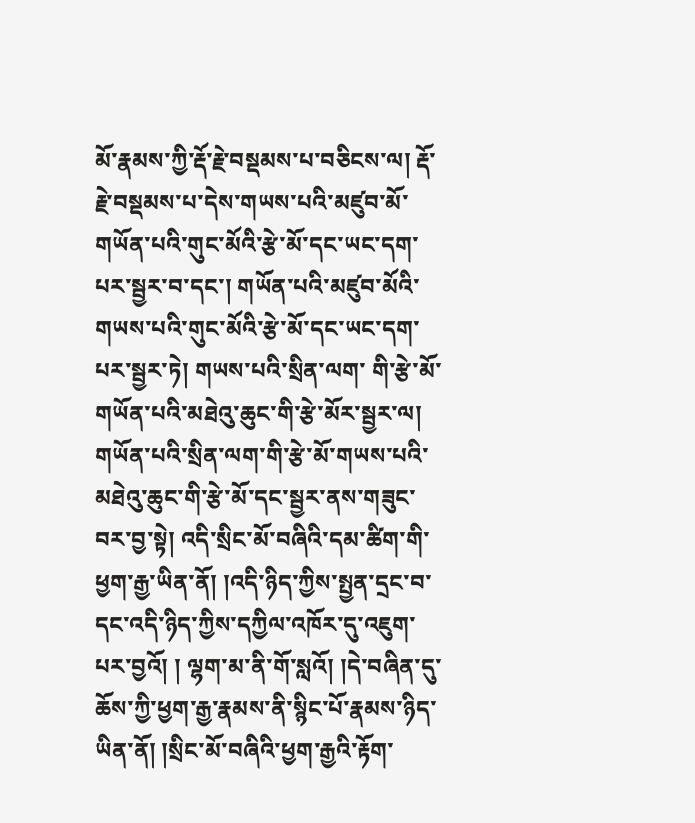མོ་རྣམས་ཀྱི་རྡོ་རྗེ་བསྡམས་པ་བཅིངས་ལ། རྡོ་རྗེ་བསྡམས་པ་དེས་གཡས་པའི་མཛུབ་མོ་གཡོན་པའི་གུང་མོའི་རྩེ་མོ་དང་ཡང་དག་པར་སྦྱར་བ་དང་། གཡོན་པའི་མཛུབ་མོའི་གཡས་པའི་གུང་མོའི་རྩེ་མོ་དང་ཡང་དག་པར་སྦྱར་ཏེ། གཡས་པའི་སྲིན་ལག་ གི་རྩེ་མོ་གཡོན་པའི་མཐེའུ་ཆུང་གི་རྩེ་མོར་སྦྱར་ལ། གཡོན་པའི་སྲིན་ལག་གི་རྩེ་མོ་གཡས་པའི་མཐེའུ་ཆུང་གི་རྩེ་མོ་དང་སྦྱར་ནས་གཟུང་བར་བྱ་སྟེ། འདི་སྲིང་མོ་བཞིའི་དམ་ཚིག་གི་ཕྱག་རྒྱ་ཡིན་ནོ། །འདི་ཉིད་ཀྱིས་སྤྱན་དྲང་བ་དང་འདི་ཉིད་ཀྱིས་དཀྱིལ་འཁོར་དུ་འཇུག་པར་བྱའོ། ། ལྷག་མ་ནི་གོ་སླའོ། །དེ་བཞིན་དུ་ཆོས་ཀྱི་ཕྱག་རྒྱ་རྣམས་ནི་སྙིང་པོ་རྣམས་ཉིད་ཡིན་ནོ། །སྲིང་མོ་བཞིའི་ཕྱག་རྒྱའི་རྟོག་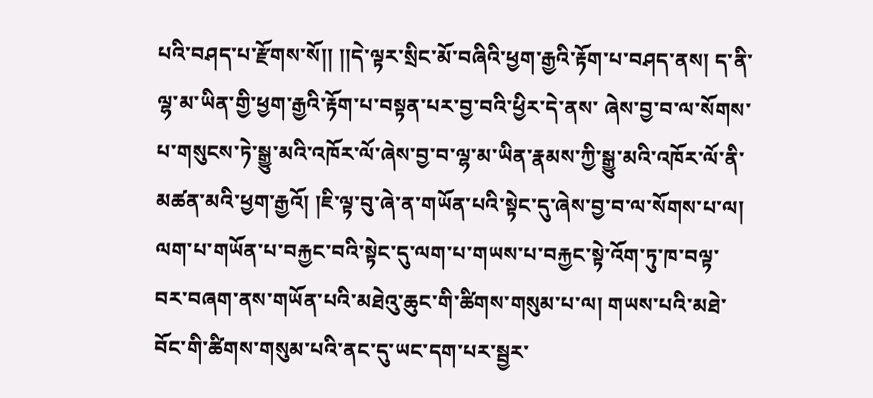པའི་བཤད་པ་རྫོགས་སོ།། །།དེ་ལྟར་སྲིང་མོ་བཞིའི་ཕྱག་རྒྱའི་རྟོག་པ་བཤད་ནས། ད་ནི་ལྷ་མ་ཡིན་གྱི་ཕྱག་རྒྱའི་རྟོག་པ་བསྟན་པར་བྱ་བའི་ཕྱིར་དེ་ནས་ ཞེས་བྱ་བ་ལ་སོགས་པ་གསུངས་ཏེ་སྒྱུ་མའི་འཁོར་ལོ་ཞེས་བྱ་བ་ལྷ་མ་ཡིན་རྣམས་ཀྱི་སྒྱུ་མའི་འཁོར་ལོ་ནི་མཚན་མའི་ཕྱག་རྒྱའོ། །ཇི་ལྟ་བུ་ཞེ་ན་གཡོན་པའི་སྟེང་དུ་ཞེས་བྱ་བ་ལ་སོགས་པ་ལ། ལག་པ་གཡོན་པ་བརྐྱང་བའི་སྟེང་དུ་ལག་པ་གཡས་པ་བརྐྱང་སྟེ་འོག་ཏུ་ཁ་བལྟ་ བར་བཞག་ནས་གཡོན་པའི་མཐེའུ་ཆུང་གི་ཚིགས་གསུམ་པ་ལ། གཡས་པའི་མཐེ་བོང་གི་ཚིགས་གསུམ་པའི་ནང་དུ་ཡང་དག་པར་སྦྱར་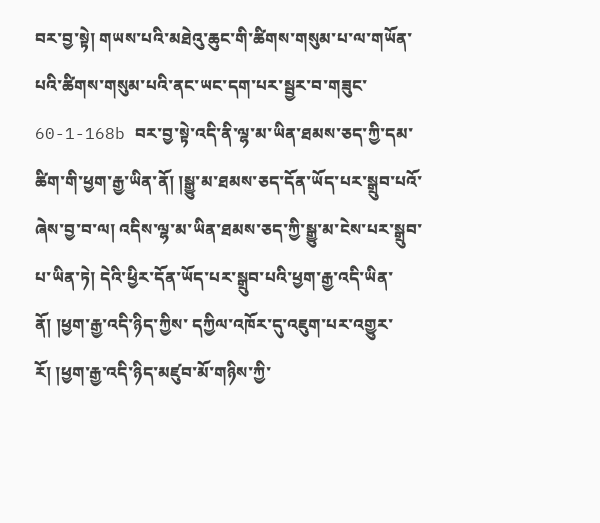བར་བྱ་སྟེ། གཡས་པའི་མཐེའུ་ཆུང་གི་ཚིགས་གསུམ་པ་ལ་གཡོན་པའི་ཚིགས་གསུམ་པའི་ནང་ཡང་དག་པར་སྦྱར་བ་གཟུང་ 60-1-168b བར་བྱ་སྟེ་འདི་ནི་ལྷ་མ་ཡིན་ཐམས་ཅད་ཀྱི་དམ་ཚིག་གི་ཕྱག་རྒྱ་ཡིན་ནོ། །སྒྱུ་མ་ཐམས་ཅད་དོན་ཡོད་པར་སྒྲུབ་པའོ་ཞེས་བྱ་བ་ལ། འདིས་ལྷ་མ་ཡིན་ཐམས་ཅད་ཀྱི་སྒྱུ་མ་ངེས་པར་སྒྲུབ་པ་ཡིན་ཏེ། དེའི་ཕྱིར་དོན་ཡོད་པར་སྒྲུབ་པའི་ཕྱག་རྒྱ་འདི་ཡིན་ནོ། །ཕྱག་རྒྱ་འདི་ཉིད་ཀྱིས་ དཀྱིལ་འཁོར་དུ་འཇུག་པར་འགྱུར་རོ། །ཕྱག་རྒྱ་འདི་ཉིད་མཛུབ་མོ་གཉིས་ཀྱི་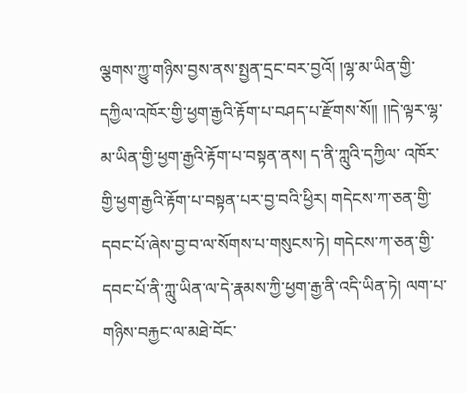ལྕགས་ཀྱུ་གཉིས་བྱས་ནས་སྤྱན་དྲང་བར་བྱའོ། །ལྷ་མ་ཡིན་གྱི་དཀྱིལ་འཁོར་གྱི་ཕྱག་རྒྱའི་རྟོག་པ་བཤད་པ་རྫོགས་སོ།། །།དེ་ལྟར་ལྷ་མ་ཡིན་གྱི་ཕྱག་རྒྱའི་རྟོག་པ་བསྟན་ནས། ད་ནི་ཀླུའི་དཀྱིལ་ འཁོར་གྱི་ཕྱག་རྒྱའི་རྟོག་པ་བསྟན་པར་བྱ་བའི་ཕྱིར། གདེངས་ཀ་ཅན་གྱི་དབང་པོ་ཞེས་བྱ་བ་ལ་སོགས་པ་གསུངས་ཏེ། གདེངས་ཀ་ཅན་གྱི་དབང་པོ་ནི་ཀླུ་ཡིན་ལ་དེ་རྣམས་ཀྱི་ཕྱག་རྒྱ་ནི་འདི་ཡིན་ཏེ། ལག་པ་གཉིས་བརྐྱང་ལ་མཐེ་བོང་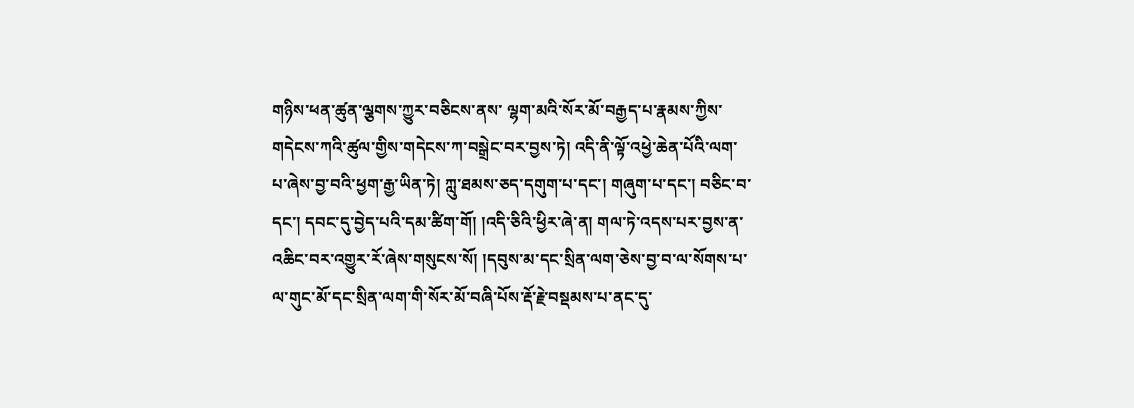གཉིས་ཕན་ཚུན་ལྕགས་ཀྱུར་བཅིངས་ནས་ ལྷག་མའི་སོར་མོ་བརྒྱད་པ་རྣམས་ཀྱིས་གདེངས་ཀའི་ཚུལ་གྱིས་གདེངས་ཀ་བསྒྲེང་བར་བྱས་ཏེ། འདི་ནི་ལྟོ་འཕྱེ་ཆེན་པོའི་ལག་པ་ཞེས་བྱ་བའི་ཕྱག་རྒྱ་ཡིན་ཏེ། ཀླུ་ཐམས་ཅད་དགུག་པ་དང་། གཞུག་པ་དང་། བཅིང་བ་དང་། དབང་དུ་བྱེད་པའི་དམ་ཚིག་གོ། །འདི་ཅིའི་ཕྱིར་ཞེ་ན། གལ་ཏེ་འདས་པར་བྱས་ན་འཆིང་བར་འགྱུར་རོ་ཞེས་གསུངས་སོ། །དབུས་མ་དང་སྲིན་ལག་ཅེས་བྱ་བ་ལ་སོགས་པ་ལ་གུང་མོ་དང་སྲིན་ལག་གི་སོར་མོ་བཞི་པོས་རྡོ་རྗེ་བསྡམས་པ་ནང་དུ་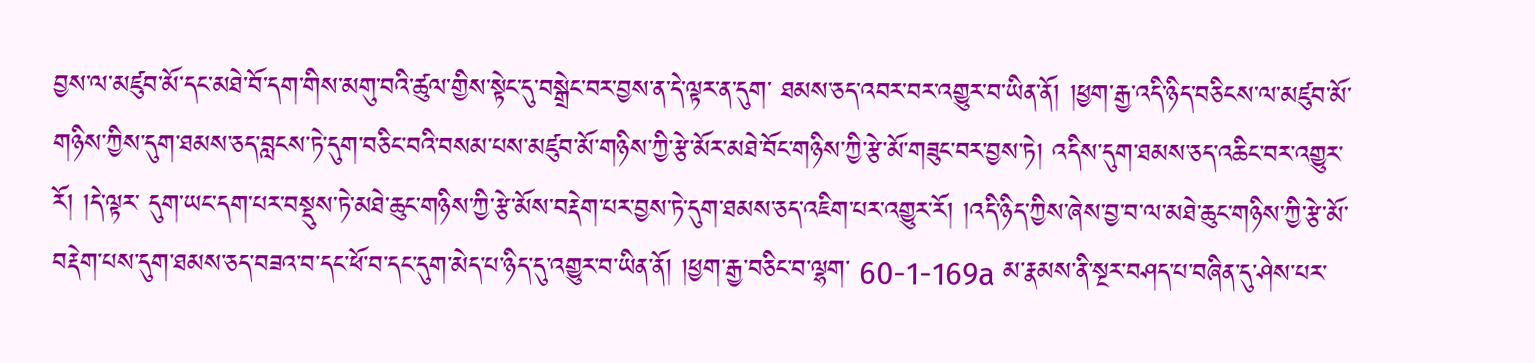བྱས་ལ་མཛུབ་མོ་དང་མཐེ་བོ་དག་གིས་མགུ་བའི་ཚུལ་གྱིས་སྟེང་དུ་བསྒྲེང་བར་བྱས་ན་དེ་ལྟར་ན་དུག་ ཐམས་ཅད་འབར་བར་འགྱུར་བ་ཡིན་ནོ། །ཕྱག་རྒྱ་འདི་ཉིད་བཅིངས་ལ་མཛུབ་མོ་གཉིས་ཀྱིས་དུག་ཐམས་ཅད་བླངས་ཏེ་དུག་བཅིང་བའི་བསམ་པས་མཛུབ་མོ་གཉིས་ཀྱི་རྩེ་མོར་མཐེ་བོང་གཉིས་ཀྱི་རྩེ་མོ་གཟུང་བར་བྱས་ཏེ། འདིས་དུག་ཐམས་ཅད་འཆིང་བར་འགྱུར་རོ། །དེ་ལྟར་ དུག་ཡང་དག་པར་བསྡུས་ཏེ་མཐེ་ཆུང་གཉིས་ཀྱི་རྩེ་མོས་བརྡེག་པར་བྱས་ཏེ་དུག་ཐམས་ཅད་འཇིག་པར་འགྱུར་རོ། །འདི་ཉིད་ཀྱིས་ཞེས་བྱ་བ་ལ་མཐེ་ཆུང་གཉིས་ཀྱི་རྩེ་མོ་བརྡེག་པས་དུག་ཐམས་ཅད་བཟའ་བ་དང་ཕོ་བ་དང་དུག་མེད་པ་ཉིད་དུ་འགྱུར་བ་ཡིན་ནོ། །ཕྱག་རྒྱ་བཅིང་བ་ལྷག་ 60-1-169a མ་རྣམས་ནི་སྔར་བཤད་པ་བཞིན་དུ་ཤེས་པར་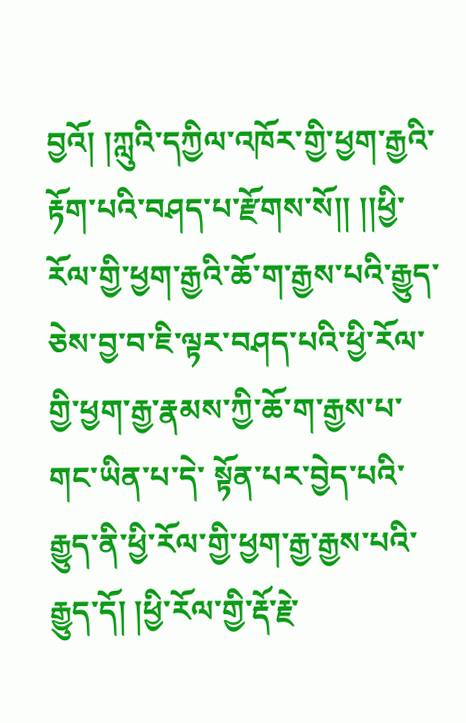བྱའོ། །ཀླུའི་དཀྱིལ་འཁོར་གྱི་ཕྱག་རྒྱའི་རྟོག་པའི་བཤད་པ་རྫོགས་སོ།། །།ཕྱི་རོལ་གྱི་ཕྱག་རྒྱའི་ཆོ་ག་རྒྱས་པའི་རྒྱུད་ཅེས་བྱ་བ་ཇི་ལྟར་བཤད་པའི་ཕྱི་རོལ་གྱི་ཕྱག་རྒྱ་རྣམས་ཀྱི་ཆོ་ག་རྒྱས་པ་གང་ཡིན་པ་དེ་ སྟོན་པར་བྱེད་པའི་རྒྱུད་ནི་ཕྱི་རོལ་གྱི་ཕྱག་རྒྱ་རྒྱས་པའི་རྒྱུད་དོ། །ཕྱི་རོལ་གྱི་རྡོ་རྗེ་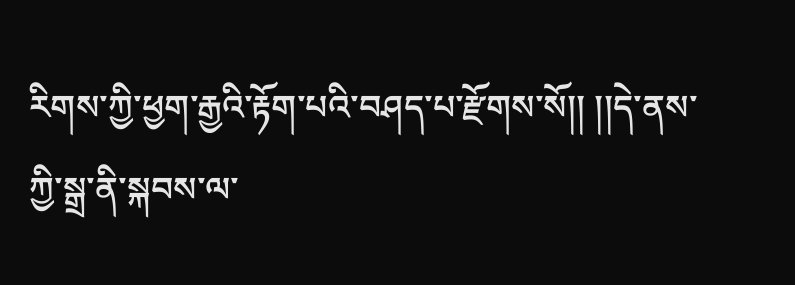རིགས་ཀྱི་ཕྱག་རྒྱའི་རྟོག་པའི་བཤད་པ་རྫོགས་སོ།། །།དེ་ནས་ཀྱི་སྒྲ་ནི་སྐབས་ལ་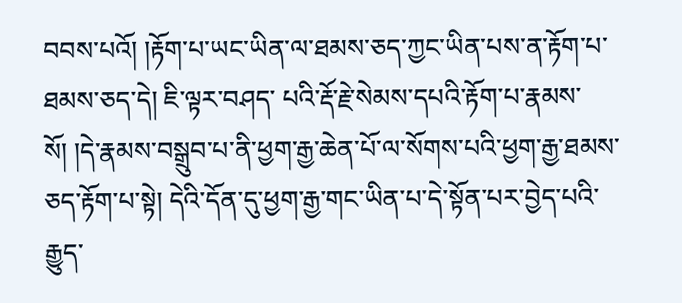བབས་པའོ། །རྟོག་པ་ཡང་ཡིན་ལ་ཐམས་ཅད་ཀྱང་ཡིན་པས་ན་རྟོག་པ་ཐམས་ཅད་དེ། ཇི་ལྟར་བཤད་ པའི་རྡོ་རྗེ་སེམས་དཔའི་རྟོག་པ་རྣམས་སོ། །དེ་རྣམས་བསྒྲུབ་པ་ནི་ཕྱག་རྒྱ་ཆེན་པོ་ལ་སོགས་པའི་ཕྱག་རྒྱ་ཐམས་ཅད་རྟོག་པ་སྟེ། དེའི་དོན་དུ་ཕྱག་རྒྱ་གང་ཡིན་པ་དེ་སྟོན་པར་བྱེད་པའི་རྒྱུད་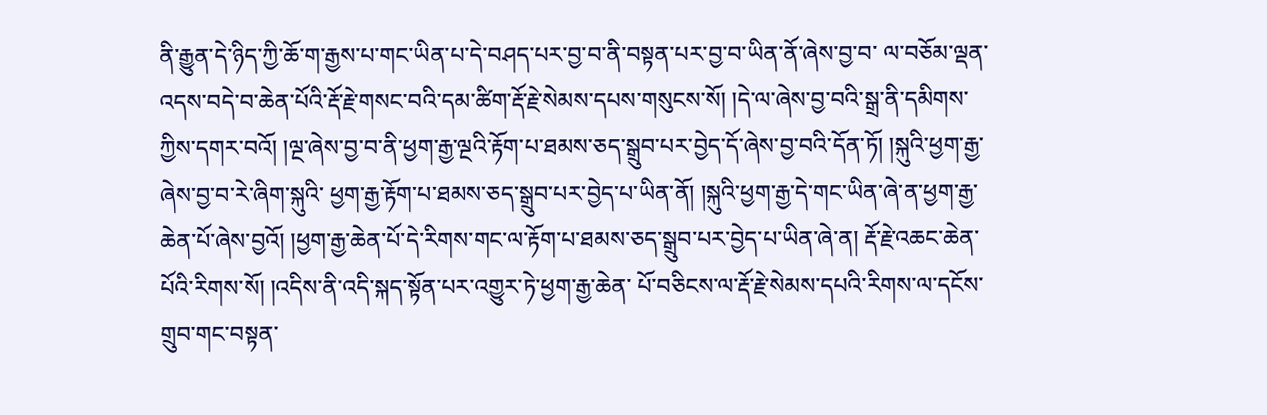ནི་རྒྱུན་དེ་ཉིད་ཀྱི་ཆོ་ག་རྒྱས་པ་གང་ཡིན་པ་དེ་བཤད་པར་བྱ་བ་ནི་བསྟན་པར་བྱ་བ་ཡིན་ནོ་ཞེས་བྱ་བ་ ལ་བཅོམ་ལྡན་འདས་བདེ་བ་ཆེན་པོའི་རྡོ་རྗེ་གསང་བའི་དམ་ཚིག་རྡོ་རྗེ་སེམས་དཔས་གསུངས་སོ། །དེ་ལ་ཞེས་བྱ་བའི་སྒྲ་ནི་དམིགས་ཀྱིས་དགར་བའོ། །ལྔ་ཞེས་བྱ་བ་ནི་ཕྱག་རྒྱ་ལྔའི་རྟོག་པ་ཐམས་ཅད་སྒྲུབ་པར་བྱེད་དོ་ཞེས་བྱ་བའི་དོན་ཏོ། །སྐུའི་ཕྱག་རྒྱ་ཞེས་བྱ་བ་རེ་ཞིག་སྐུའི་ ཕྱག་རྒྱ་རྟོག་པ་ཐམས་ཅད་སྒྲུབ་པར་བྱེད་པ་ཡིན་ནོ། །སྐུའི་ཕྱག་རྒྱ་དེ་གང་ཡིན་ཞེ་ན་ཕྱག་རྒྱ་ཆེན་པོ་ཞེས་བྱའོ། །ཕྱག་རྒྱ་ཆེན་པོ་དེ་རིགས་གང་ལ་རྟོག་པ་ཐམས་ཅད་སྒྲུབ་པར་བྱེད་པ་ཡིན་ཞེ་ན། རྡོ་རྗེ་འཆང་ཆེན་པོའི་རིགས་སོ། །འདིས་ནི་འདི་སྐད་སྟོན་པར་འགྱུར་ཏེ་ཕྱག་རྒྱ་ཆེན་ པོ་བཅིངས་ལ་རྡོ་རྗེ་སེམས་དཔའི་རིགས་ལ་དངོས་གྲུབ་གང་བསྟན་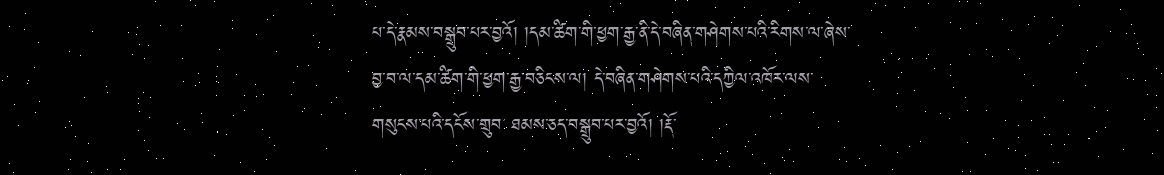པ་དེ་རྣམས་བསྒྲུབ་པར་བྱའོ། །དམ་ཚིག་གི་ཕྱག་རྒྱ་ནི་དེ་བཞིན་གཤེགས་པའི་རིགས་ལ་ཞེས་བྱ་བ་ལ་དམ་ཚིག་གི་ཕྱག་རྒྱ་བཅིངས་ལ། དེ་བཞིན་གཤེགས་པའི་དཀྱིལ་འཁོར་ལས་གསུངས་པའི་དངོས་གྲུབ་ ཐམས་ཅད་བསྒྲུབ་པར་བྱའོ། །རྡོ་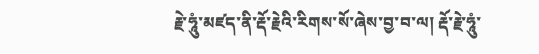རྗེ་ཧཱུཾ་མཛད་ནི་རྡོ་རྗེའི་རིགས་སོ་ཞེས་བྱ་བ་ལ། རྡོ་རྗེ་ཧཱུཾ་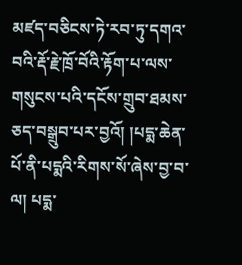མཛད་བཅིངས་ཏེ་རབ་ཏུ་དགའ་བའི་རྡོ་རྗེ་ཁྲོ་བོའི་རྟོག་པ་ལས་གསུངས་པའི་དངོས་གྲུབ་ཐམས་ཅད་བསྒྲུབ་པར་བྱའོ། །པདྨ་ཆེན་པོ་ནི་པདྨའི་རིགས་སོ་ཞེས་བྱ་བ་ལ། པདྨ་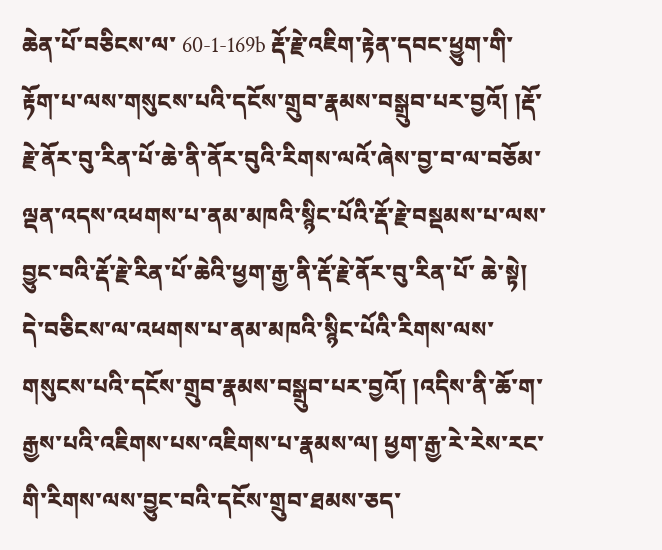ཆེན་པོ་བཅིངས་ལ་ 60-1-169b རྡོ་རྗེ་འཇིག་རྟེན་དབང་ཕྱུག་གི་རྟོག་པ་ལས་གསུངས་པའི་དངོས་གྲུབ་རྣམས་བསྒྲུབ་པར་བྱའོ། །རྡོ་རྗེ་ནོར་བུ་རིན་པོ་ཆེ་ནི་ནོར་བུའི་རིགས་ལའོ་ཞེས་བྱ་བ་ལ་བཅོམ་ལྡན་འདས་འཕགས་པ་ནམ་མཁའི་སྙིང་པོའི་རྡོ་རྗེ་བསྡམས་པ་ལས་བྱུང་བའི་རྡོ་རྗེ་རིན་པོ་ཆེའི་ཕྱག་རྒྱ་ནི་རྡོ་རྗེ་ནོར་བུ་རིན་པོ་ ཆེ་སྟེ། དེ་བཅིངས་ལ་འཕགས་པ་ནམ་མཁའི་སྙིང་པོའི་རིགས་ལས་གསུངས་པའི་དངོས་གྲུབ་རྣམས་བསྒྲུབ་པར་བྱའོ། །འདིས་ནི་ཆོ་ག་རྒྱས་པའི་འཇིགས་པས་འཇིགས་པ་རྣམས་ལ། ཕྱག་རྒྱ་རེ་རེས་རང་གི་རིགས་ལས་བྱུང་བའི་དངོས་གྲུབ་ཐམས་ཅད་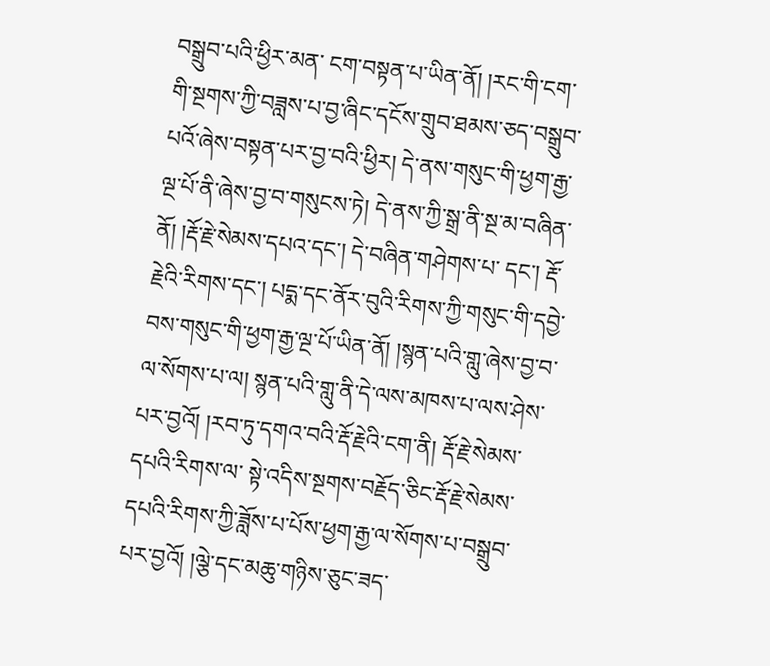བསྒྲུབ་པའི་ཕྱིར་མན་ ངག་བསྟན་པ་ཡིན་ནོ། །རང་གི་ངག་གི་སྔགས་ཀྱི་བཟླས་པ་བྱ་ཞིང་དངོས་གྲུབ་ཐམས་ཅད་བསྒྲུབ་པའོ་ཞེས་བསྟན་པར་བྱ་བའི་ཕྱིར། དེ་ནས་གསུང་གི་ཕྱག་རྒྱ་ལྔ་པོ་ནི་ཞེས་བྱ་བ་གསུངས་ཏེ། དེ་ནས་ཀྱི་སྒྲ་ནི་སྔ་མ་བཞིན་ནོ། །རྡོ་རྗེ་སེམས་དཔའ་དང་། དེ་བཞིན་གཤེགས་པ་ དང་། རྡོ་རྗེའི་རིགས་དང་། པདྨ་དང་ནོར་བུའི་རིགས་ཀྱི་གསུང་གི་དབྱེ་བས་གསུང་གི་ཕྱག་རྒྱ་ལྔ་པོ་ཡིན་ནོ། །སྙན་པའི་གླུ་ཞེས་བྱ་བ་ལ་སོགས་པ་ལ། སྙན་པའི་གླུ་ནི་དེ་ལས་མཁས་པ་ལས་ཤེས་པར་བྱའོ། །རབ་ཏུ་དགའ་བའི་རྡོ་རྗེའི་ངག་ནི། རྡོ་རྗེ་སེམས་དཔའི་རིགས་ལ་ སྟེ་འདིས་སྔགས་བརྗོད་ཅིང་རྡོ་རྗེ་སེམས་དཔའི་རིགས་ཀྱི་ཟློས་པ་པོས་ཕྱག་རྒྱ་ལ་སོགས་པ་བསྒྲུབ་པར་བྱའོ། །ལྕེ་དང་མཆུ་གཉིས་ཅུང་ཟད་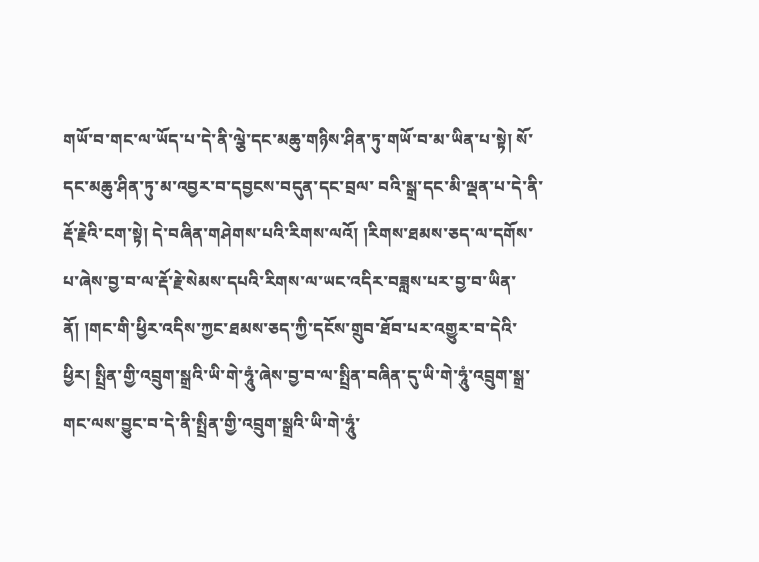གཡོ་བ་གང་ལ་ཡོད་པ་དེ་ནི་ལྕེ་དང་མཆུ་གཉིས་ཤིན་ཏུ་གཡོ་བ་མ་ཡིན་པ་སྟེ། སོ་དང་མཆུ་ཤིན་ཏུ་མ་འབྱར་བ་དབྱངས་བདུན་དང་བྲལ་ བའི་སྒྲ་དང་མི་ལྡན་པ་དེ་ནི་རྡོ་རྗེའི་ངག་སྟེ། དེ་བཞིན་གཤེགས་པའི་རིགས་ལའོ། །རིགས་ཐམས་ཅད་ལ་དགོས་པ་ཞེས་བྱ་བ་ལ་རྡོ་རྗེ་སེམས་དཔའི་རིགས་ལ་ཡང་འདིར་བཟླས་པར་བྱ་བ་ཡིན་ནོ། །གང་གི་ཕྱིར་འདིས་ཀྱང་ཐམས་ཅད་ཀྱི་དངོས་གྲུབ་ཐོབ་པར་འགྱུར་བ་དེའི་ ཕྱིར། སྤྲིན་གྱི་འབྲུག་སྒྲའི་ཡི་གེ་ཧཱུཾ་ཞེས་བྱ་བ་ལ་སྤྲིན་བཞིན་དུ་ཡི་གེ་ཧཱུཾ་འབྲུག་སྒྲ་གང་ལས་བྱུང་བ་དེ་ནི་སྤྲིན་གྱི་འབྲུག་སྒྲའི་ཡི་གེ་ཧཱུཾ་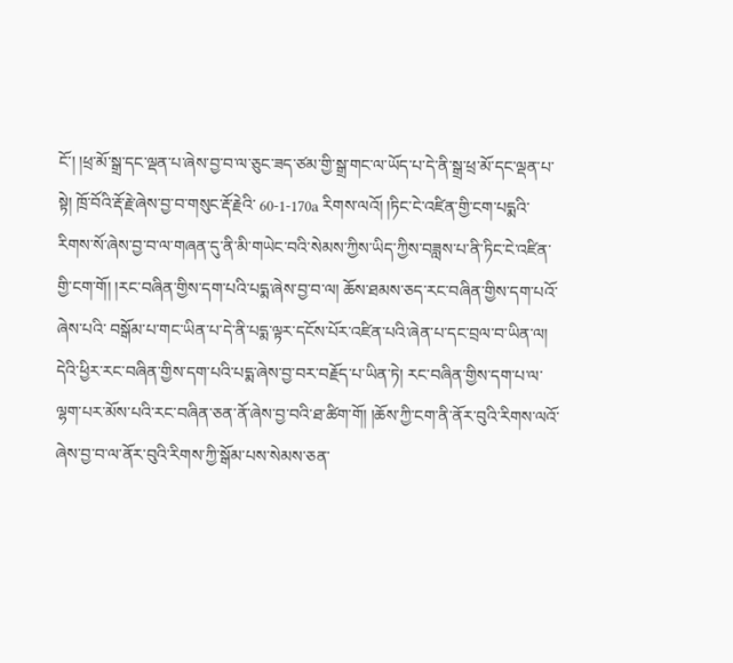ངོ་། །ཕྲ་མོ་སྒྲ་དང་ལྡན་པ་ཞེས་བྱ་བ་ལ་ཅུང་ཟད་ཙམ་གྱི་སྒྲ་གང་ལ་ཡོད་པ་དེ་ནི་སྒྲ་ཕྲ་མོ་དང་ལྡན་པ་སྟེ། ཁྲོ་བོའི་རྡོ་རྗེ་ཞེས་བྱ་བ་གསུང་རྡོ་རྗེའི་ 60-1-170a རིགས་ལའོ། །ཏིང་ངེ་འཛིན་གྱི་ངག་པདྨའི་རིགས་སོ་ཞེས་བྱ་བ་ལ་གཞན་དུ་ནི་མི་གཡེང་བའི་སེམས་ཀྱིས་ཡིད་ཀྱིས་བཟླས་པ་ནི་ཏིང་ངེ་འཛིན་གྱི་ངག་གོ། །རང་བཞིན་གྱིས་དག་པའི་པདྨ་ཞེས་བྱ་བ་ལ། ཆོས་ཐམས་ཅད་རང་བཞིན་གྱིས་དག་པའོ་ཞེས་པའི་ བསྒོམ་པ་གང་ཡིན་པ་དེ་ནི་པདྨ་ལྟར་དངོས་པོར་འཛིན་པའི་ཞེན་པ་དང་བྲལ་བ་ཡིན་ལ། དེའི་ཕྱིར་རང་བཞིན་གྱིས་དག་པའི་པདྨ་ཞེས་བྱ་བར་བརྗོད་པ་ཡིན་ཏེ། རང་བཞིན་གྱིས་དག་པ་ལ་ལྷག་པར་མོས་པའི་རང་བཞིན་ཅན་ནོ་ཞེས་བྱ་བའི་ཐ་ཚིག་གོ། །ཆོས་ཀྱི་ངག་ནི་ནོར་བུའི་རིགས་ལའོ་ ཞེས་བྱ་བ་ལ་ནོར་བུའི་རིགས་ཀྱི་སྒོམ་པས་སེམས་ཅན་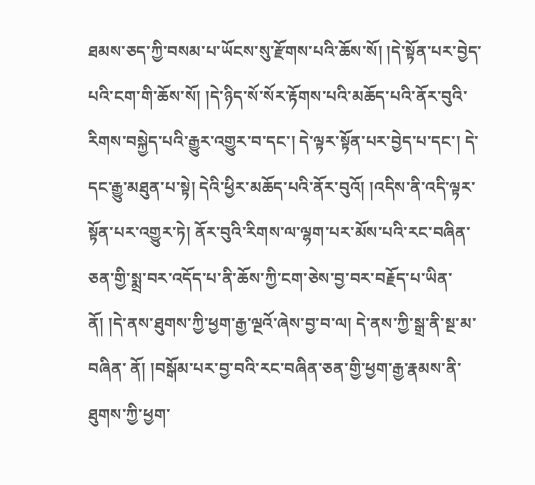ཐམས་ཅད་ཀྱི་བསམ་པ་ཡོངས་སུ་རྫོགས་པའི་ཆོས་སོ། །དེ་སྟོན་པར་བྱེད་པའི་ངག་གི་ཆོས་སོ། །དེ་ཉིད་སོ་སོར་རྟོགས་པའི་མཆོད་པའི་ནོར་བུའི་རིགས་བསྐྱེད་པའི་རྒྱུར་འགྱུར་བ་དང་། དེ་ལྟར་སྟོན་པར་བྱེད་པ་དང་། དེ་དང་རྒྱུ་མཐུན་པ་སྟེ། དེའི་ཕྱིར་མཆོད་པའི་ནོར་བུའོ། །འདིས་ནི་འདི་ལྟར་སྟོན་པར་འགྱུར་ཏེ། ནོར་བུའི་རིགས་ལ་ལྷག་པར་མོས་པའི་རང་བཞིན་ཅན་གྱི་སྨྲ་བར་འདོད་པ་ནི་ཆོས་ཀྱི་ངག་ཅེས་བྱ་བར་བརྗོད་པ་ཡིན་ནོ། །དེ་ནས་ཐུགས་ཀྱི་ཕྱག་རྒྱ་ལྔའོ་ཞེས་བྱ་བ་ལ། དེ་ནས་ཀྱི་སྒྲ་ནི་སྔ་མ་བཞིན་ ནོ། །བསྒོམ་པར་བྱ་བའི་རང་བཞིན་ཅན་གྱི་ཕྱག་རྒྱ་རྣམས་ནི་ཐུགས་ཀྱི་ཕྱག་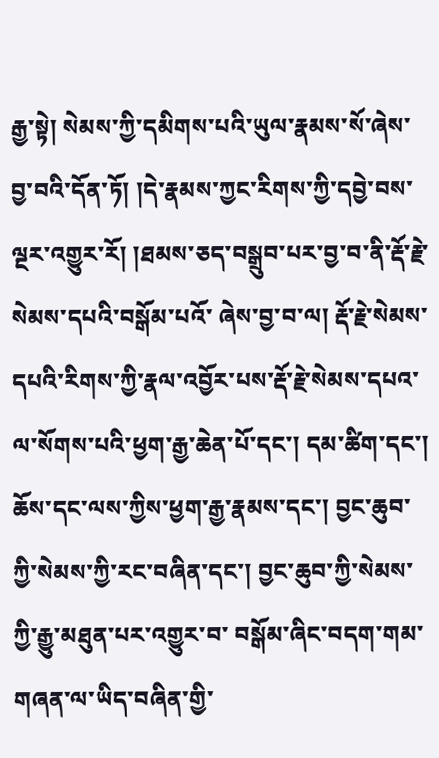རྒྱ་སྟེ། སེམས་ཀྱི་དམིགས་པའི་ཡུལ་རྣམས་སོ་ཞེས་བྱ་བའི་དོན་ཏོ། །དེ་རྣམས་ཀྱང་རིགས་ཀྱི་དབྱེ་བས་ལྔར་འགྱུར་རོ། །ཐམས་ཅད་བསྒྲུབ་པར་བྱ་བ་ནི་རྡོ་རྗེ་སེམས་དཔའི་བསྒོམ་པའོ་ ཞེས་བྱ་བ་ལ། རྡོ་རྗེ་སེམས་དཔའི་རིགས་ཀྱི་རྣལ་འབྱོར་པས་རྡོ་རྗེ་སེམས་དཔའ་ལ་སོགས་པའི་ཕྱག་རྒྱ་ཆེན་པོ་དང་། དམ་ཚིག་དང་། ཆོས་དང་ལས་ཀྱིས་ཕྱག་རྒྱ་རྣམས་དང་། བྱང་ཆུབ་ཀྱི་སེམས་ཀྱི་རང་བཞིན་དང་། བྱང་ཆུབ་ཀྱི་སེམས་ཀྱི་རྒྱུ་མཐུན་པར་འགྱུར་བ་ བསྒོམ་ཞིང་བདག་གམ་གཞན་ལ་ཡིད་བཞིན་གྱི་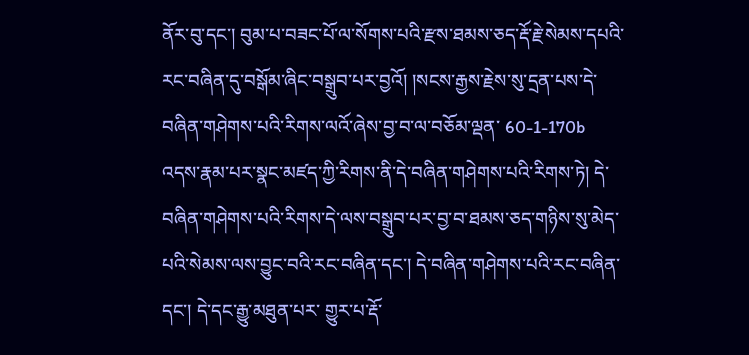ནོར་བུ་དང་། བུམ་པ་བཟང་པོ་ལ་སོགས་པའི་རྫས་ཐམས་ཅད་རྡོ་རྗེ་སེམས་དཔའི་རང་བཞིན་དུ་བསྒོམ་ཞིང་བསྒྲུབ་པར་བྱའོ། །སངས་རྒྱས་རྗེས་སུ་དྲན་པས་དེ་བཞིན་གཤེགས་པའི་རིགས་ལའོ་ཞེས་བྱ་བ་ལ་བཅོམ་ལྡན་ 60-1-170b འདས་རྣམ་པར་སྣང་མཛད་ཀྱི་རིགས་ནི་དེ་བཞིན་གཤེགས་པའི་རིགས་ཏེ། དེ་བཞིན་གཤེགས་པའི་རིགས་དེ་ལས་བསྒྲུབ་པར་བྱ་བ་ཐམས་ཅད་གཉིས་སུ་མེད་པའི་སེམས་ལས་བྱུང་བའི་རང་བཞིན་དང་། དེ་བཞིན་གཤེགས་པའི་རང་བཞིན་དང་། དེ་དང་རྒྱུ་མཐུན་པར་ གྱུར་པ་རྡོ་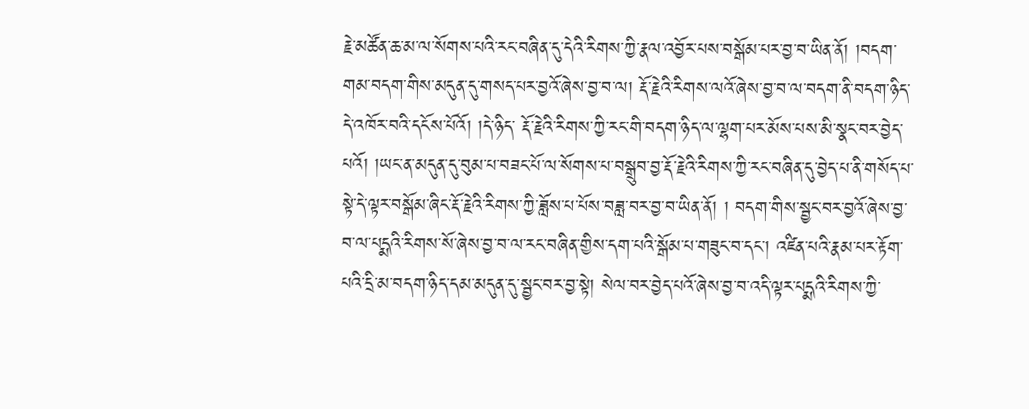རྗེ་མཚོན་ཆ་མ་ལ་སོགས་པའི་རང་བཞིན་དུ་དེའི་རིགས་ཀྱི་རྣལ་འབྱོར་པས་བསྒོམ་པར་བྱ་བ་ཡིན་ནོ། །བདག་གམ་བདག་གིས་མདུན་དུ་གསད་པར་བྱའོ་ཞེས་བྱ་བ་ལ། རྡོ་རྗེའི་རིགས་ལའོ་ཞེས་བྱ་བ་ལ་བདག་ནི་བདག་ཉིད་དེ་འཁོར་བའི་དངོས་པོའོ། །དེ་ཉིད་ རྡོ་རྗེའི་རིགས་ཀྱི་རང་གི་བདག་ཉིད་ལ་ལྷག་པར་མོས་པས་མི་སྣང་བར་བྱེད་པའོ། །ཡང་ན་མདུན་དུ་བུམ་པ་བཟང་པོ་ལ་སོགས་པ་བསྒྲུབ་བྱ་རྡོ་རྗེའི་རིགས་ཀྱི་རང་བཞིན་དུ་བྱེད་པ་ནི་གསོད་པ་སྟེ་དེ་ལྟར་བསྒོམ་ཞིང་རྡོ་རྗེའི་རིགས་ཀྱི་ཟློས་པ་པོས་བཟླ་བར་བྱ་བ་ཡིན་ནོ། ། བདག་གིས་སྦྱང་བར་བྱའོ་ཞེས་བྱ་བ་ལ་པདྨའི་རིགས་སོ་ཞེས་བྱ་བ་ལ་རང་བཞིན་གྱིས་དག་པའི་སྒོམ་པ་གཟུང་བ་དང་། འཛིན་པའི་རྣམ་པར་རྟོག་པའི་དྲི་མ་བདག་ཉིད་དམ་མདུན་དུ་སྦྱང་བར་བྱ་སྟེ། སེལ་བར་བྱེད་པའོ་ཞེས་བྱ་བ་འདི་ལྟར་པདྨའི་རིགས་ཀྱི་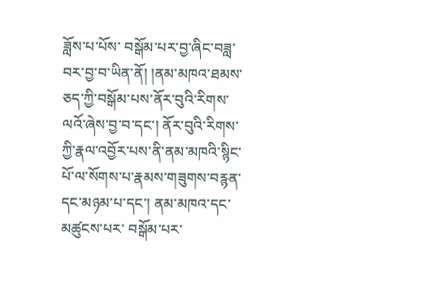ཟློས་པ་པོས་ བསྒོམ་པར་བྱ་ཞིང་བཟླ་བར་བྱ་བ་ཡིན་ནོ། །ནམ་མཁའ་ཐམས་ཅད་ཀྱི་བསྒོམ་པས་ནོར་བུའི་རིགས་ལའོ་ཞེས་བྱ་བ་དང་། ནོར་བུའི་རིགས་ཀྱི་རྣལ་འབྱོར་པས་ནི་ནམ་མཁའི་སྙིང་པོ་ལ་སོགས་པ་རྣམས་གཟུགས་བརྙན་དང་མཉམ་པ་དང་། ནམ་མཁའ་དང་མཚུངས་པར་ བསྒོམ་པར་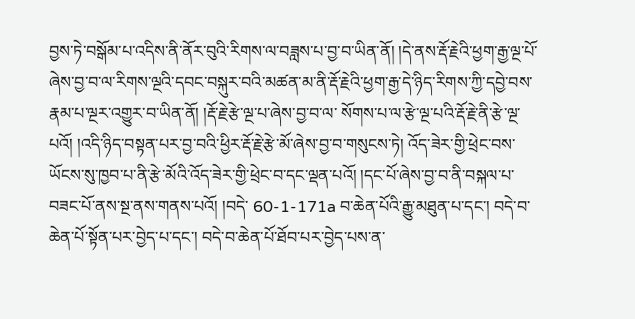བྱས་ཏེ་བསྒོམ་པ་འདིས་ནི་ནོར་བུའི་རིགས་ལ་བཟླས་པ་བྱ་བ་ཡིན་ནོ། །དེ་ནས་རྡོ་རྗེའི་ཕྱག་རྒྱ་ལྔ་པོ་ཞེས་བྱ་བ་ལ་རིགས་ལྔའི་དབང་བསྐུར་བའི་མཚན་མ་ནི་རྡོ་རྗེའི་ཕྱག་རྒྱ་དེ་ཉིད་རིགས་ཀྱི་དབྱེ་བས་རྣམ་པ་ལྔར་འགྱུར་བ་ཡིན་ནོ། །རྡོ་རྗེ་རྩེ་ལྔ་པ་ཞེས་བྱ་བ་ལ་ སོགས་པ་ལ་རྩེ་ལྔ་པའི་རྡོ་རྗེ་ནི་རྩེ་ལྔ་པའོ། །འདི་ཉིད་བསྟན་པར་བྱ་བའི་ཕྱིར་རྡོ་རྗེ་རྩེ་མོ་ཞེས་བྱ་བ་གསུངས་ཏེ། འོད་ཟེར་གྱི་ཕྲེང་བས་ཡོངས་སུ་ཁྱབ་པ་ནི་རྩེ་མོའི་འོད་ཟེར་གྱི་ཕྲེང་བ་དང་ལྡན་པའོ། །དང་པོ་ཞེས་བྱ་བ་ནི་བསྐལ་པ་བཟང་པོ་ནས་སྔ་ནས་གནས་པའོ། །བདེ་ 60-1-171a བ་ཆེན་པོའི་རྒྱུ་མཐུན་པ་དང་། བདེ་བ་ཆེན་པོ་སྟོན་པར་བྱེད་པ་དང་། བདེ་བ་ཆེན་པོ་ཐོབ་པར་བྱེད་པས་ན་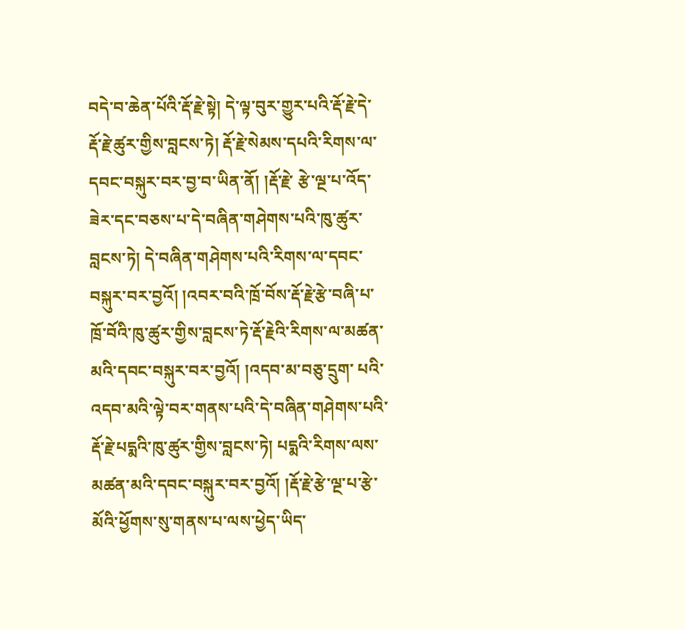བདེ་བ་ཆེན་པོའི་རྡོ་རྗེ་སྟེ། དེ་ལྟ་བུར་གྱུར་པའི་རྡོ་རྗེ་དེ་རྡོ་རྗེ་ཚུར་གྱིས་བླངས་ཏེ། རྡོ་རྗེ་སེམས་དཔའི་རིགས་ལ་དབང་བསྐུར་བར་བྱ་བ་ཡིན་ནོ། །རྡོ་རྗེ་ རྩེ་ལྔ་པ་འོད་ཟེར་དང་བཅས་པ་དེ་བཞིན་གཤེགས་པའི་ཁུ་ཚུར་བླངས་ཏེ། དེ་བཞིན་གཤེགས་པའི་རིགས་ལ་དབང་བསྐུར་བར་བྱའོ། །འབར་བའི་ཁྲོ་བོས་རྡོ་རྗེ་རྩེ་བཞི་པ་ཁྲོ་བོའི་ཁུ་ཚུར་གྱིས་བླངས་ཏེ་རྡོ་རྗེའི་རིགས་ལ་མཚན་མའི་དབང་བསྐུར་བར་བྱའོ། །འདབ་མ་བཅུ་དྲུག་ པའི་འདབ་མའི་ལྟེ་བར་གནས་པའི་དེ་བཞིན་གཤེགས་པའི་རྡོ་རྗེ་པདྨའི་ཁུ་ཚུར་གྱིས་བླངས་ཏེ། པདྨའི་རིགས་ལས་མཚན་མའི་དབང་བསྐུར་བར་བྱའོ། །རྡོ་རྗེ་རྩེ་ལྔ་པ་རྩེ་མོའི་ཕྱོགས་སུ་གནས་པ་ལས་ཕྱེད་ཡིད་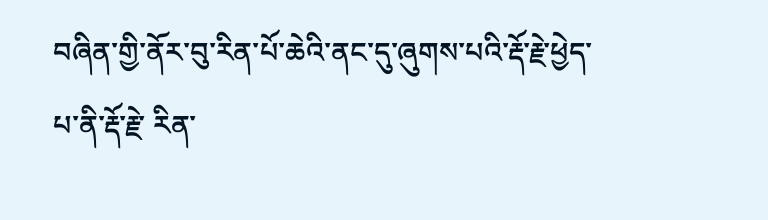བཞིན་གྱི་ནོར་བུ་རིན་པོ་ཆེའི་ནང་དུ་ཞུགས་པའི་རྡོ་རྗེ་ཕྱེད་པ་ནི་རྡོ་རྗེ་ རིན་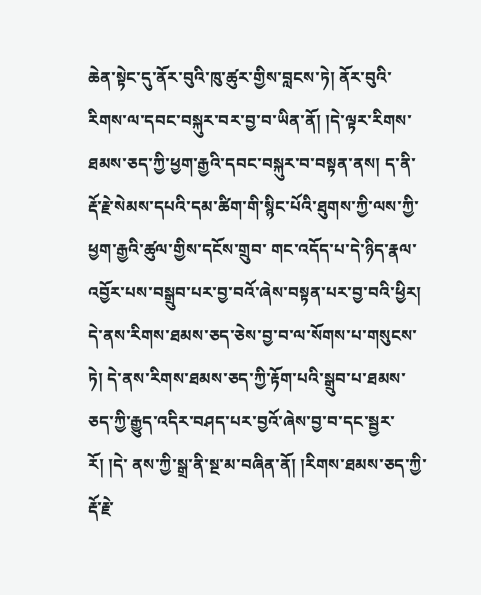ཆེན་སྟེང་དུ་ནོར་བུའི་ཁུ་ཚུར་གྱིས་བླངས་ཏེ། ནོར་བུའི་རིགས་ལ་དབང་བསྐུར་བར་བྱ་བ་ཡིན་ནོ། །དེ་ལྟར་རིགས་ཐམས་ཅད་ཀྱི་ཕྱག་རྒྱའི་དབང་བསྐུར་བ་བསྟན་ནས། ད་ནི་རྡོ་རྗེ་སེམས་དཔའི་དམ་ཚིག་གི་སྙིང་པོའི་ཐུགས་ཀྱི་ལས་ཀྱི་ཕྱག་རྒྱའི་ཚུལ་གྱིས་དངོས་གྲུབ་ གང་འདོད་པ་དེ་ཉིད་རྣལ་འབྱོར་པས་བསྒྲུབ་པར་བྱ་བའོ་ཞེས་བསྟན་པར་བྱ་བའི་ཕྱིར། དེ་ནས་རིགས་ཐམས་ཅད་ཅེས་བྱ་བ་ལ་སོགས་པ་གསུངས་ཏེ། དེ་ནས་རིགས་ཐམས་ཅད་ཀྱི་རྟོག་པའི་སྒྲུབ་པ་ཐམས་ཅད་ཀྱི་རྒྱུད་འདིར་བཤད་པར་བྱའོ་ཞེས་བྱ་བ་དང་སྦྱར་རོ། །དེ་ ནས་ཀྱི་སྒྲ་ནི་སྔ་མ་བཞིན་ནོ། །རིགས་ཐམས་ཅད་ཀྱི་རྡོ་རྗེ་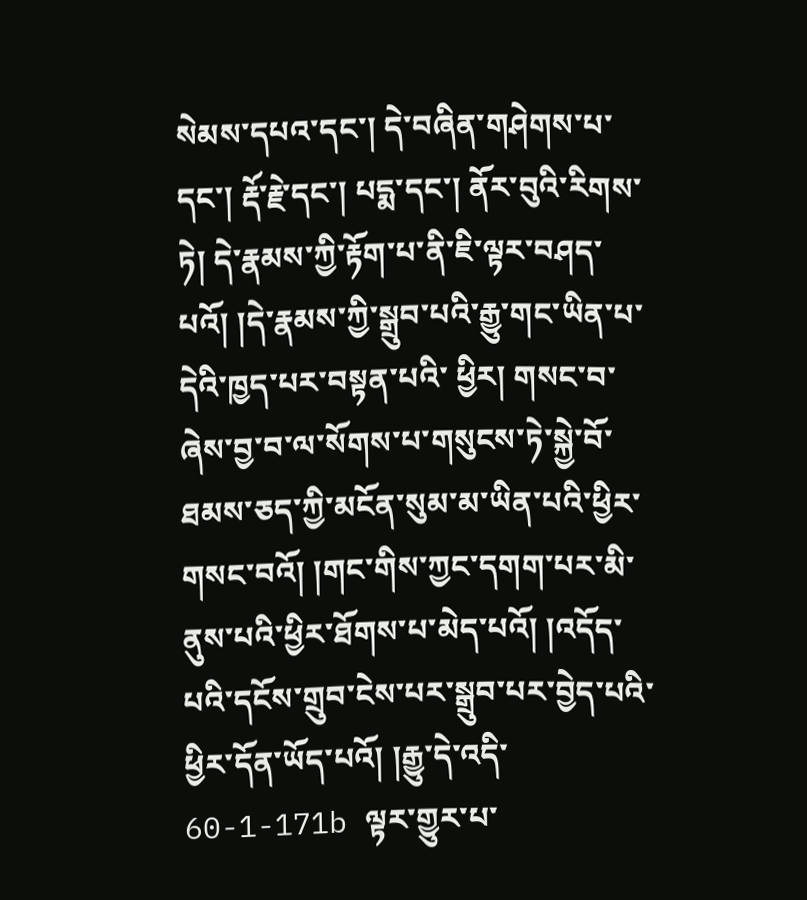སེམས་དཔའ་དང་། དེ་བཞིན་གཤེགས་པ་དང་། རྡོ་རྗེ་དང་། པདྨ་དང་། ནོར་བུའི་རིགས་ཏེ། དེ་རྣམས་ཀྱི་རྟོག་པ་ནི་ཇི་ལྟར་བཤད་པའོ། །དེ་རྣམས་ཀྱི་སྒྲུབ་པའི་རྒྱུ་གང་ཡིན་པ་དེའི་ཁྱད་པར་བསྟན་པའི་ ཕྱིར། གསང་བ་ཞེས་བྱ་བ་ལ་སོགས་པ་གསུངས་ཏེ་སྐྱེ་བོ་ཐམས་ཅད་ཀྱི་མངོན་སུམ་མ་ཡིན་པའི་ཕྱིར་གསང་བའོ། །གང་གིས་ཀྱང་དགག་པར་མི་ནུས་པའི་ཕྱིར་ཐོགས་པ་མེད་པའོ། །འདོད་པའི་དངོས་གྲུབ་ངེས་པར་སྒྲུབ་པར་བྱེད་པའི་ཕྱིར་དོན་ཡོད་པའོ། །རྒྱུ་དེ་འདི་ 60-1-171b ལྟར་གྱུར་པ་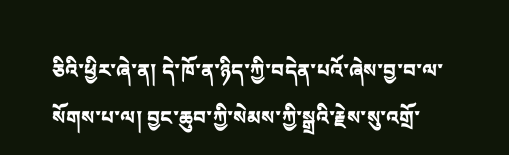ཅིའི་ཕྱིར་ཞེ་ན། དེ་ཁོ་ན་ཉིད་ཀྱི་བདེན་པའོ་ཞེས་བྱ་བ་ལ་སོགས་པ་ལ། བྱང་ཆུབ་ཀྱི་སེམས་ཀྱི་སྒྲའི་རྗེས་སུ་འགྲོ་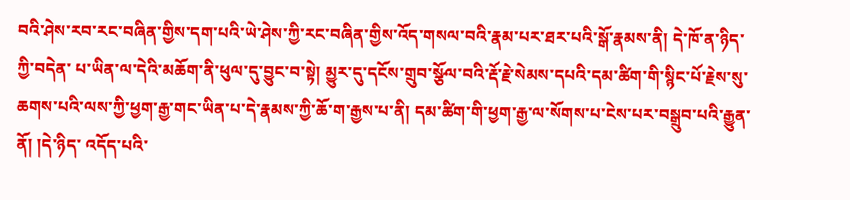བའི་ཤེས་རབ་རང་བཞིན་གྱིས་དག་པའི་ཡེ་ཤེས་ཀྱི་རང་བཞིན་གྱིས་འོད་གསལ་བའི་རྣམ་པར་ཐར་པའི་སྒོ་རྣམས་ནི། དེ་ཁོ་ན་ཉིད་ཀྱི་བདེན་ པ་ཡིན་ལ་དེའི་མཆོག་ནི་ཕུལ་དུ་བྱུང་བ་སྟེ། མྱུར་དུ་དངོས་གྲུབ་སྩོལ་བའི་རྡོ་རྗེ་སེམས་དཔའི་དམ་ཚིག་གི་སྙིང་པོ་རྗེས་སུ་ཆགས་པའི་ལས་ཀྱི་ཕྱག་རྒྱ་གང་ཡིན་པ་དེ་རྣམས་ཀྱི་ཆོ་ག་རྒྱས་པ་ནི། དམ་ཚིག་གི་ཕྱག་རྒྱ་ལ་སོགས་པ་ངེས་པར་བསྒྲུབ་པའི་རྒྱུན་ནོ། །དེ་ཉིད་ འདོད་པའི་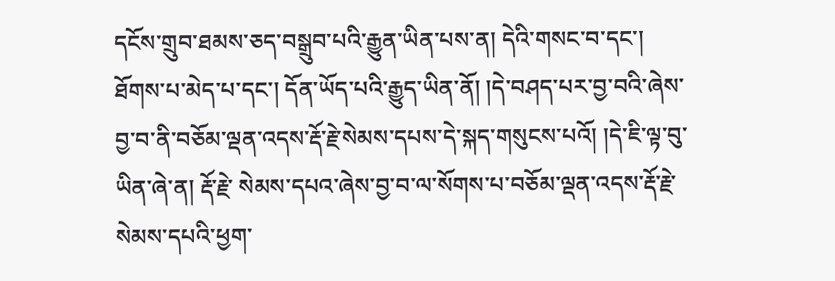དངོས་གྲུབ་ཐམས་ཅད་བསྒྲུབ་པའི་རྒྱུན་ཡིན་པས་ན། དེའི་གསང་བ་དང་། ཐོགས་པ་མེད་པ་དང་། དོན་ཡོད་པའི་རྒྱུད་ཡིན་ནོ། །དེ་བཤད་པར་བྱ་བའི་ཞེས་བྱ་བ་ནི་བཅོམ་ལྡན་འདས་རྡོ་རྗེ་སེམས་དཔས་དེ་སྐད་གསུངས་པའོ། །དེ་ཇི་ལྟ་བུ་ཡིན་ཞེ་ན། རྡོ་རྗེ་ སེམས་དཔའ་ཞེས་བྱ་བ་ལ་སོགས་པ་བཅོམ་ལྡན་འདས་རྡོ་རྗེ་སེམས་དཔའི་ཕྱག་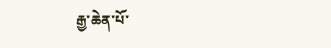རྒྱ་ཆེན་པོ་